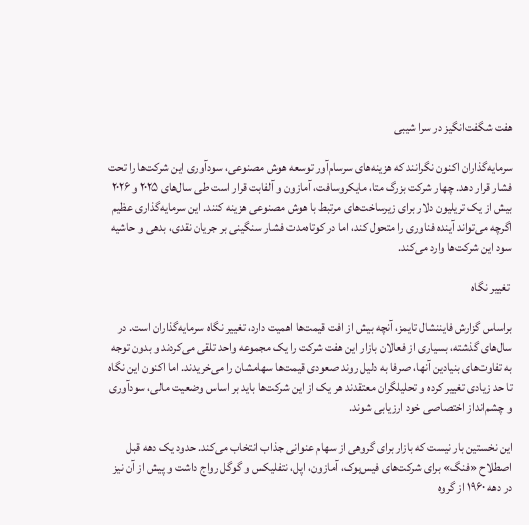هفت شگفت‌انگیز در سرا شیبی

سرمایه‌گذاران اکنون نگرانند که هزینه‌های سرسام‌آور توسعه هوش مصنوعی، سودآوری این شرکت‌ها را تحت فشار قرار دهد. چهار شرکت بزرگ متا، مایکروسافت، آمازون و آلفابت قرار است طی سال‌های ۲۰۲۵ و ۲۰۲۶ بیش از یک تریلیون دلار برای زیرساخت‌های مرتبط با هوش مصنوعی هزینه کنند. این سرمایه‌گذاری عظیم اگرچه می‌تواند آینده فناوری را متحول کند، اما در کوتاه‌مدت فشار سنگینی بر جریان نقدی، بدهی و حاشیه سود این شرکت‌ها وارد می‌کند.

 تغییر نگاه

براساس گزارش فایننشال تایمز، آنچه بیش از افت قیمت‌ها اهمیت دارد، تغییر نگاه سرمایه‌گذاران است. در سال‌های گذشته، بسیاری از فعالان بازار این هفت شرکت را یک مجموعه واحد تلقی می‌کردند و بدون توجه به تفاوت‌های بنیادین آنها، صرفا به دلیل روند صعودی قیمت‌ها سهامشان را می‌خریدند. اما اکنون این نگاه تا حد زیادی تغییر کرده و تحلیلگران معتقدند هر یک از این شرکت‌ها باید بر اساس وضعیت مالی، سودآوری و چشم‌انداز اختصاصی خود ارزیابی شوند.

این نخستین بار نیست که بازار برای گروهی از سهام عنوانی جذاب انتخاب می‌کند. حدود یک دهه قبل اصطلاح «فنگ» برای شرکت‌های فیس‌بوک، آمازون، اپل، نتفلیکس و گوگل رواج داشت و پیش از آن نیز در دهه ۱۹۶۰ از گروه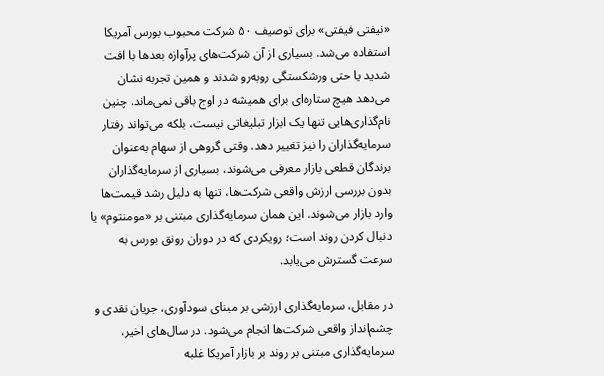«نیفتی فیفتی» برای توصیف ۵۰ شرکت محبوب بورس آمریکا استفاده می‌شد. بسیاری از آن شرکت‌های پرآوازه بعدها با افت شدید یا حتی ورشکستگی روبه‌رو شدند و همین تجربه نشان می‌دهد هیچ ستاره‌ای برای همیشه در اوج باقی نمی‌ماند. چنین نام‌گذاری‌هایی تنها یک ابزار تبلیغاتی نیست، بلکه می‌تواند رفتار سرمایه‌گذاران را نیز تغییر دهد. وقتی گروهی از سهام به‌عنوان برندگان قطعی بازار معرفی می‌شوند، بسیاری از سرمایه‌گذاران بدون بررسی ارزش واقعی شرکت‌ها، تنها به دلیل رشد قیمت‌ها وارد بازار می‌شوند. این همان سرمایه‌گذاری مبتنی بر «مومنتوم» یا دنبال کردن روند است؛ رویکردی که در دوران رونق بورس به سرعت گسترش می‌یابد.

در مقابل، سرمایه‌گذاری ارزشی بر مبنای سودآوری، جریان نقدی و چشم‌انداز واقعی شرکت‌ها انجام می‌شود. در سال‌های اخیر، سرمایه‌گذاری مبتنی بر روند بر بازار آمریکا غلبه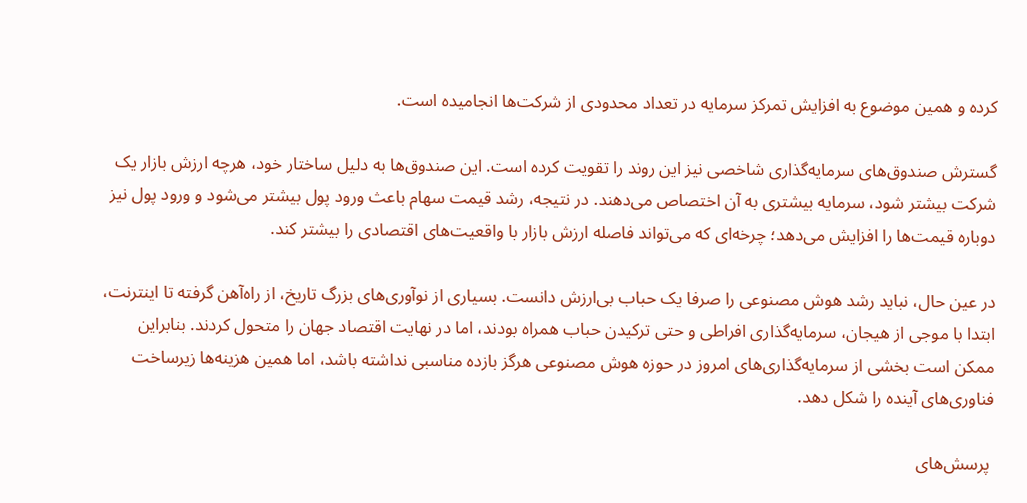کرده و همین موضوع به افزایش تمرکز سرمایه در تعداد محدودی از شرکت‌ها انجامیده است.

گسترش صندوق‌های سرمایه‌گذاری شاخصی نیز این روند را تقویت کرده است. این صندوق‌ها به دلیل ساختار خود، هرچه ارزش بازار یک شرکت بیشتر شود، سرمایه بیشتری به آن اختصاص می‌دهند. در نتیجه، رشد قیمت سهام باعث ورود پول بیشتر می‌شود و ورود پول نیز دوباره قیمت‌ها را افزایش می‌دهد؛ چرخه‌ای که می‌تواند فاصله ارزش بازار با واقعیت‌های اقتصادی را بیشتر کند.

در عین حال، نباید رشد هوش مصنوعی را صرفا یک حباب بی‌ارزش دانست. بسیاری از نوآوری‌های بزرگ تاریخ، از راه‌آهن گرفته تا اینترنت، ابتدا با موجی از هیجان، سرمایه‌گذاری افراطی و حتی ترکیدن حباب همراه بودند، اما در نهایت اقتصاد جهان را متحول کردند. بنابراین ممکن است بخشی از سرمایه‌گذاری‌های امروز در حوزه هوش مصنوعی هرگز بازده مناسبی نداشته باشد، اما همین هزینه‌ها زیرساخت فناوری‌های آینده را شکل دهد.

 پرسش‌های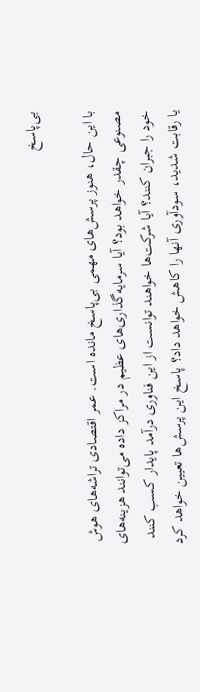بی‌پاسخ

با این حال، هنوز پرسش‌های مهمی بی‌پاسخ مانده است. عمر اقتصادی تراشه‌های هوش مصنوعی چقدر خواهد بود؟ آیا سرمایه‌گذاری‌های عظیم در مراکز داده می‌توانند هزینه‌های خود را جبران کنند؟ آیا شرکت‌ها خواهند توانست از این فناوری درآمد پایدار کسب کنند یا رقابت شدید، سودآوری آنها را کاهش خواهد داد؟ پاسخ این پرسش‌ها تعیین خواهد کرد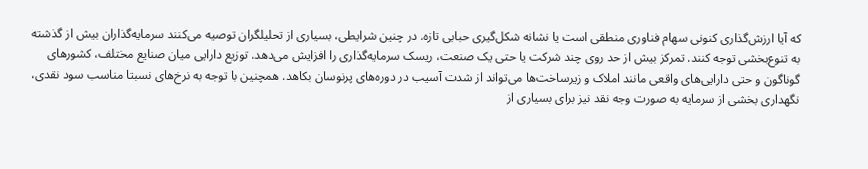که آیا ارزش‌گذاری کنونی سهام فناوری منطقی است یا نشانه شکل‌گیری حبابی تازه. در چنین شرایطی، بسیاری از تحلیلگران توصیه می‌کنند سرمایه‌گذاران بیش از گذشته به تنوع‌بخشی توجه کنند. تمرکز بیش از حد روی چند شرکت یا حتی یک صنعت، ریسک سرمایه‌گذاری را افزایش می‌دهد. توزیع دارایی میان صنایع مختلف، کشورهای گوناگون و حتی دارایی‌های واقعی مانند املاک و زیرساخت‌ها می‌تواند از شدت آسیب در دوره‌های پرنوسان بکاهد. همچنین با توجه به نرخ‌های نسبتا مناسب سود نقدی، نگهداری بخشی از سرمایه به صورت وجه نقد نیز برای بسیاری از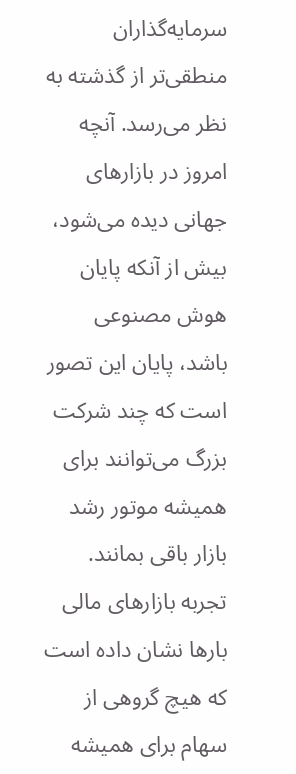سرمایه‌گذاران منطقی‌تر از گذشته به نظر می‌رسد. آنچه امروز در بازارهای جهانی دیده می‌شود، بیش از آنکه پایان هوش مصنوعی باشد، پایان این تصور است که چند شرکت بزرگ می‌توانند برای همیشه موتور رشد بازار باقی بمانند. تجربه بازارهای مالی بارها نشان داده است که هیچ گروهی از سهام برای همیشه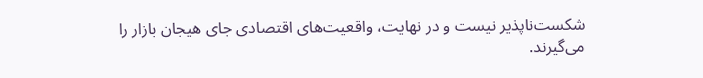شکست‌ناپذیر نیست و در نهایت، واقعیت‌های اقتصادی جای هیجان بازار را می‌گیرند.